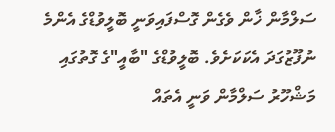ސަލްމާން ޚާން ވެގެން ގޮސްފައިވަނީ ބޮލީވުޑްގެ އެންމެ ނުފޫޒުގަދަ އެކަކަށެވެ. ބޮލީވުޑްގެ "ބާއީ"ގެ ގޮތުގައި މަޝްހޫރު ސަލްމާން ވަނީ އެތައް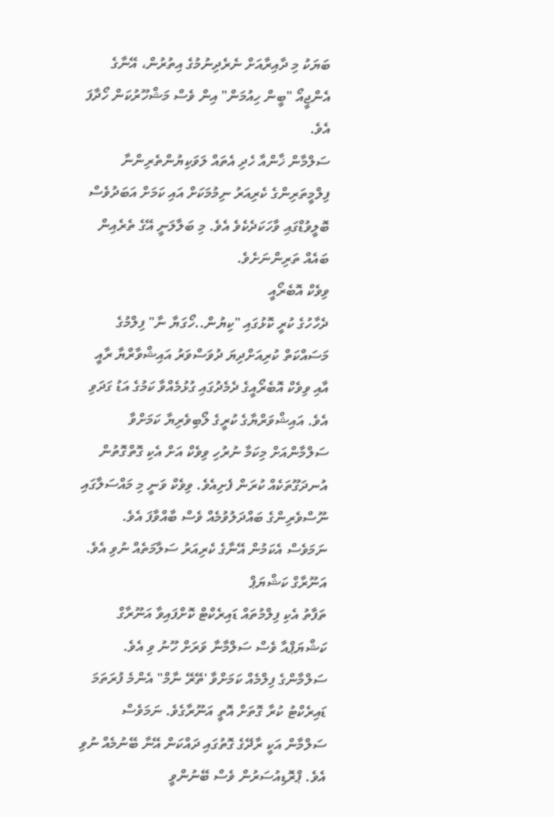ބަޔަކު މި ދާއިރާއަށް ނެރެދިނުމުގެ އިތުރުން، އޭނާގެ އެންޖީއޯ "ބީން ހިއުމަން" އިން ވެސް މަޝްހޫރުކަން ހޯދާފަ އެވެ.
ސަލްމާން ޚާންއާ ހެދި އެތައް ލަވަކިޔުންތެރިންނާ ފިލްމީތަރިންގެ ކެރިއަރު ނިމުމަކަށް އައި ކަމަށް އަބަދުވެސް ބޮލީވުޑްގައި ވާހަކަދެކެވެ އެވެ. މި ބަލާލަނީ އޭގެ ތެރެއިން ބައެއް ތަރިންނަށެވެ.
ވިވެކް އޮބެރޯއީ
ދެހާހުގެ ކުރީ ކޮޅުގައި "ކިޔުން..ހޯގަޔާ ނާ" ފިލްމުގެ މަސައްކަތް ކުރިއަށްދިޔަ ދުވަސްވަރު އައިޝްވާރްޔާ ރާއީ އާއި ވިވެކް އޮބެރޯއީގެ ދެމެދުގައި ގުޅުމެއްވާ ކަމުގެ އަޑު ގަދަވި އެވެ. އައިޝްވަރްޔާގެ ކުރީގެ ލޯބިވެރިޔާ ކަމަށްވާ ސަލްމާންއަށް މިކަމާ ނުރުހި ވިވެކް އަށް އެކި ގޮތްގޮތުން އުނދަގޫތަކެއް ކުރަން ފެށިއެވެ. ވިވެކް ވަނީ މި މައްސަލާގައި ނޫސްވެރިންގެ ބައްދަލުވުމެއް ވެސް ބާއްވާފަ އެވެ. ނަމަވެސް އެކަމުން އޭނާގެ ކެރިއަރު ސަލާމަތެއް ނުވި އެވެ.
އަނޫރާގް ކަޝްޔަޕް
ތަފާތު އެކި ފިލްމުތައް ޑައިރެކްޓް ކޮށްފައިވާ އަނޫރާގް ކަޝްޔަޕްއާ ވެސް ސަލްމާނާ ވަރަށް ހޫނު ވި އެވެ. ސަލްމާންގެ ފިލްމެއް ކަމަށްވާ 'ތޭރޭ ނާމް" އެންމެ ފުރަތަމަ ޑައިރެކްޓު ކުރާ ގޮތަށް އޮތީ އަނޫރާގެވެ. ނަމަވެސް ސަލްމާން އަކީ ރާދޭގެ ގޮތުގައި ދައްކަން އޭނާ ބޭނުމެއް ނުވި އެވެ. ޕްރޮޑިއުސަރުން ވެސް ބޭނުންވީ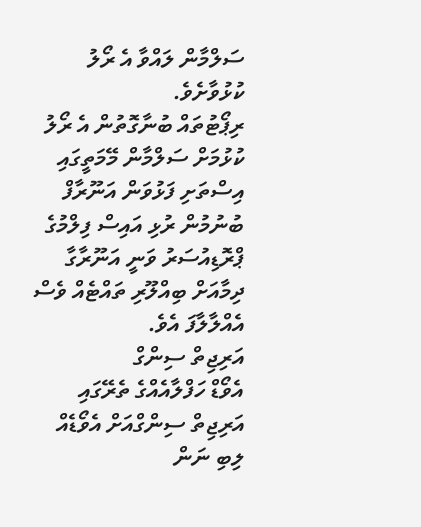ސަލްމާން ލައްވާ އެ ރޯލު ކުޅުވާށެވެ.
ރިޕޯޓުތައް ބުނާގޮތުން އެ ރޯލު ކުޅުމަށް ސަލްމާން މޭމަތީގައި އިސްތަށި ފަޅުވަން އަނޫރާފް ބުނުމުން ރުޅި އައިސް ފިލްމުގެ ޕްރޮޑިއުސަރު ވަނީ އަނޫރާގާ ދިމާއަށް ބިއްލޫރި ތައްޓެއް ވެސް އެއްލާލާފަ އެވެ.
އަރިޖިތް ސިންގް
އެވޯޑް ހަފްލާއެއްގެ ތެރޭގައި އަރިޖިތް ސިންގްއަށް އެވޯޑެއް ލިބި ނަން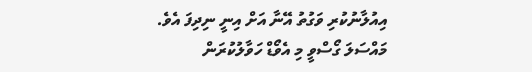އިއުލާނުކުރި ވަގުތު އޭނާ އަށް އިނީ ނިދިފަ އެވެ. މައްސަލަ ގޯސްވީ މި އެވޯޑް ހަވާލުކުރަން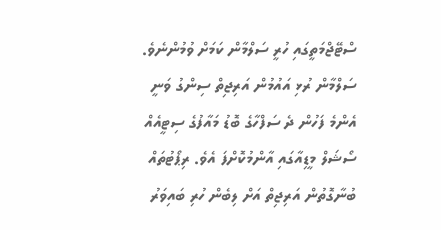ސްޓޭޖްމަތީގައި ހުރީ ސަލްމާން ކަމަށް ވުމުންނެވެ. ސަލްމާން ރުޅި އައުމުން އަރިޖިތް ސިންގު ވަނީ އެންމެ ފަހުން ދެ ސަފްހާގެ ބޮޑު މައާފުގެ ސިޓީއެއް ސޯޝަލް މީޑިއާގައި އާންމުކޮށްފަ އެވެ. ރިޕޯޓުތައް ބުނާގޮތުން އަރިޖިތް އަށް ލިބެން ހުރި ބައިވަރު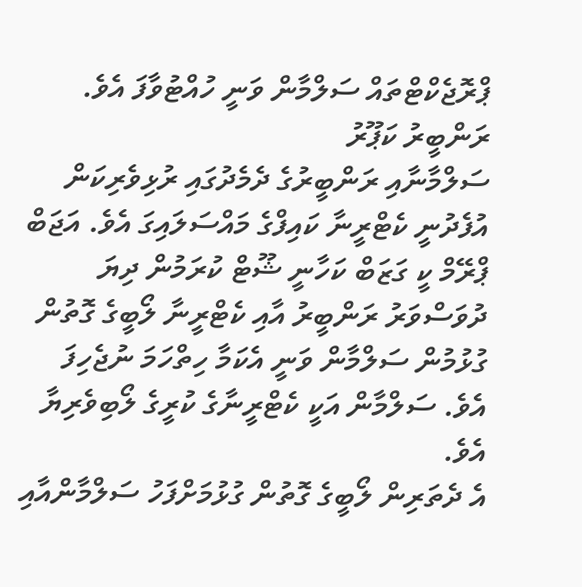ޕްރޮޖެކްޓްތައް ސަލްމާން ވަނީ ހުއްޓުވާފަ އެވެ.
ރަންބީރު ކަޕޫރު
ސަލްމާނާއި ރަންބީރުގެ ދެމެދުގައި ރުޅިވެރިކަން އުފެދުނީ ކެޓްރީނާ ކައިފްގެ މައްސަލައިގަ އެވެ. އަޖަބް ޕްރޭމް ކީ ގަޒަބް ކަހާނީ ޝޫޓް ކުރަމުން ދިޔަ ދުވަސްވަރު ރަންބީރު އާއި ކެޓްރީނާ ލޯބީގެ ގޮތުން ގުޅުމުން ސަލްމާން ވަނީ އެކަމާ ހިތްހަމަ ނުޖެހިފަ އެވެ. ސަލްމާން އަކީ ކެޓްރީނާގެ ކުރީގެ ލޯބިވެރިޔާ އެވެ.
އެ ދެތަރިން ލޯބީގެ ގޮތުން ގުޅުމަށްފަހު ސަލްމާންއާއި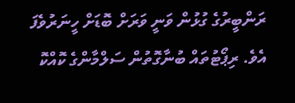ރަންބީރުގެ ގުޅުން ވަނީ ވަރަށް ބޮޑަށް ހީނަރުވެފަ އެވެ. ރިޕޯޓުތައް ބުނާގޮތުން ސަލްމާންގެ ކޮއްކޮ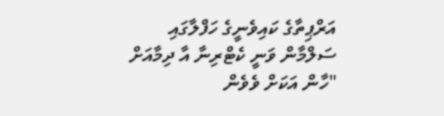އަރްޕިތާގެ ކައިވެނީގެ ހަފްލާގައި ސަލްމާން ވަނީ ކެޓްރިނާ އާ ދިމާއަށް "ހާން އަކަށް ވެވެން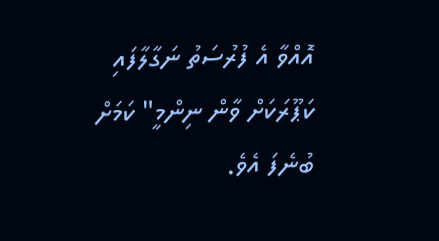އޮއްވާ އެ ފުރުސަތު ނަގާލާފައި ކަޕޫރަކަށް ވާން ނިންމީ" ކަމަށް ބުނެފަ އެވެ.